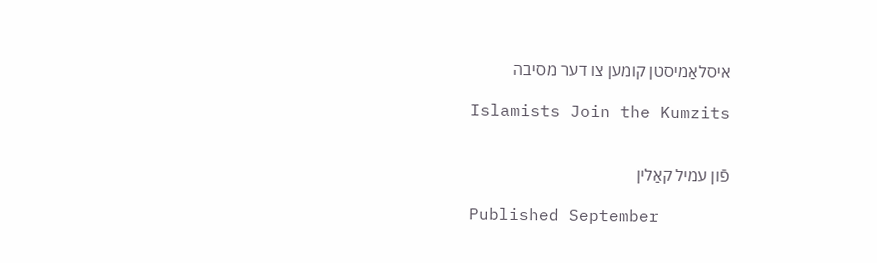איסלאַמיסטן קומען צו דער מסיבה

Islamists Join the Kumzits


פֿון עמיל קאַלין

Published September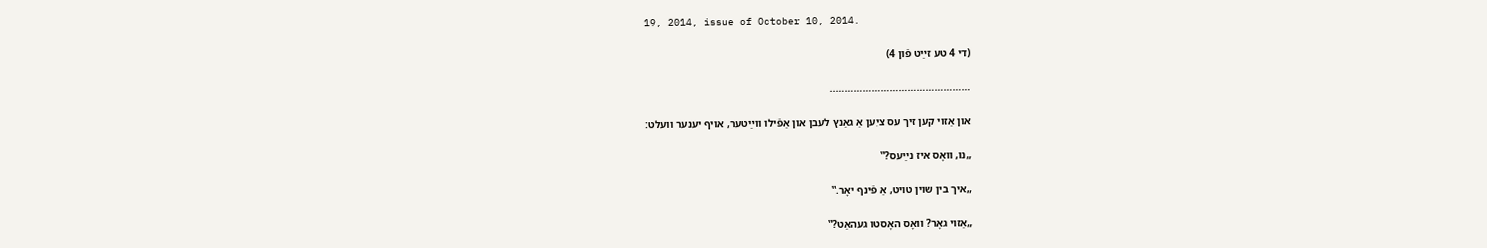19, 2014, issue of October 10, 2014.

(די 4 טע זײַט פֿון 4)

………………………………………..

און אַזוי קען זיך עס ציִען אַ גאַנץ לעבן און אַפֿילו ווײַטער, אויף יענער וועלט:

„נו, וואָס איז נײַעס?‟

„איך בין שוין טויט, אַ פֿינף יאָר.‟

„אַזוי גאָר? וואָס האָסטו געהאַט?‟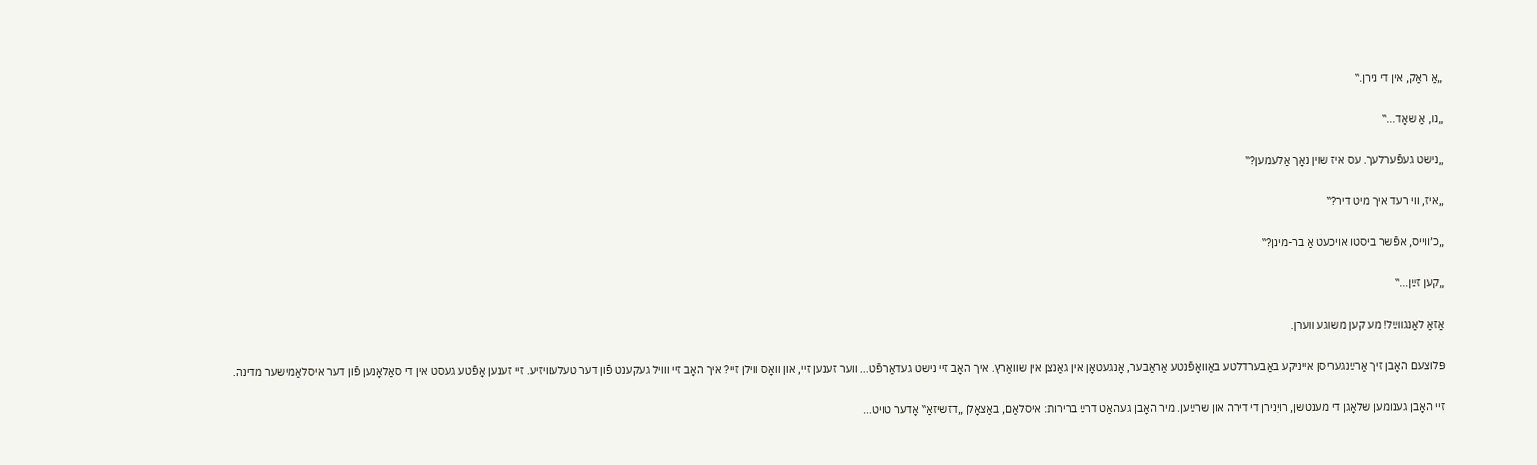„אַ ראַק, אין די נירן.‟

„נו, אַ שאָד…‟

„נישט געפֿערלעך. עס איז שוין נאָך אַלעמען?‟

„איז, ווי רעד איך מיט דיר?‟

„כ’ווייס, אפֿשר ביסטו אויכעט אַ בר-מינן?‟

„קען זײַן…‟

אַזאַ לאַנגווײַל! מע קען משוגע ווערן.

פּלוצעם האָבן זיך אַרײַנגעריסן אייניקע באַבערדלטע באַוואָפֿנטע אַראַבער, אָנגעטאָן אין גאַנצן אין שוואַרץ. איך האָב זיי נישט געדאַרפֿט… ווער זענען זיי, און וואָס ווילן זיי? איך האָב זיי ווויל געקענט פֿון דער טעלעוויזיע. זיי זענען אָפֿטע געסט אין די סאַלאָנען פֿון דער איסלאַמישער מדינה.

זיי האָבן גענומען שלאָגן די מענטשן, רויִנירן די דירה און שרײַען. מיר האָבן געהאַט דרײַ ברירות: איסלאַם, באַצאָלן „דזשיזאַ‟ אָדער טויט…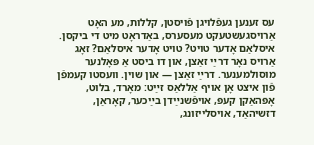עס זענען געפֿלויגן פֿויסטן, קללות, מע האָט אַרויסגעשטעקט מעסערס, באַדראָט מיט די ביקסן. איסלאַם אָדער טויט? טויט אָדער איסלאַם? זאָג אַרויס נאָר דרײַ זאַצן, און דו ביסט אַ פּאָלנער מוסולמענער. דרײַ זאַצן — און שוין. וועסטו קעמפֿן פֿון איצט אָן אויף אַללאַס זײַט: מאָרד, בלוט, אָפּהאַקן קעפּ, אויפֿשנײַדן בײַכער, קאָראַן, דזשיהאַד, אויסלייזונג,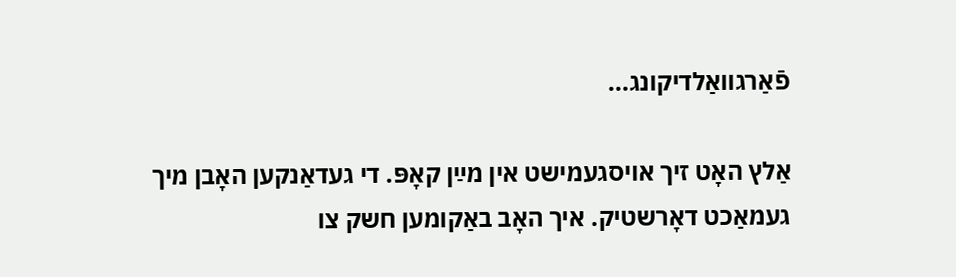פֿאַרגוואַלדיקונג…

אַלץ האָט זיך אויסגעמישט אין מײַן קאָפּ. די געדאַנקען האָבן מיך געמאַכט דאָרשטיק. איך האָב באַקומען חשק צו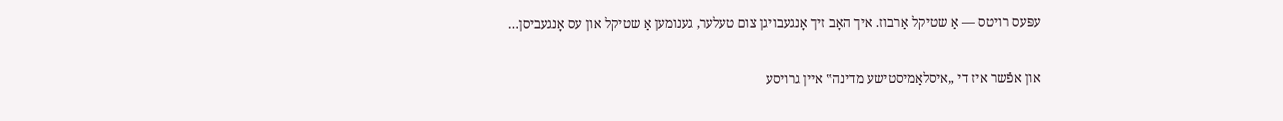עפּעס רויטס — אַ שטיקל אַרבוז. איך האָב זיך אָנגעבויגן צום טעלער, גענומען אַ שטיקל און עס אָנגעביסן…

און אפֿשר איז די „איסלאַמיסטישע מדינה‟ איין גרויסע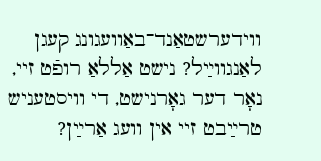ווידערשטאַנד־באַוועגונג קעגן לאַנגווײַל? נישט אַללאַ רופֿט זיי, נאָר דער גאָרנישט, די וויסטעניש טרײַבט זיי אין וועג אַרײַן?